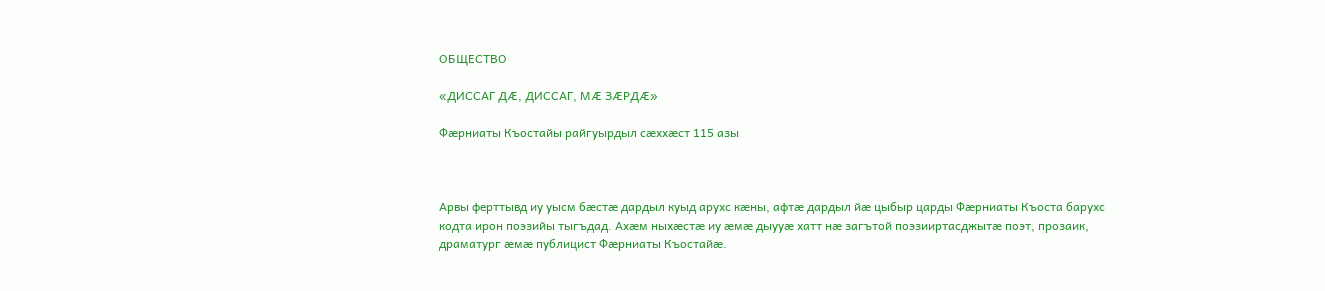ОБЩЕСТВО

«ДИССАГ ДÆ, ДИССАГ, МÆ ЗÆРДÆ»

Фæрниаты Къостайы райгуырдыл сæххæст 115 азы



Арвы ферттывд иу уысм бæстæ дардыл куыд арухс кæны, афтæ дардыл йæ цыбыр царды Фæрниаты Къоста барухс кодта ирон поэзийы тыгъдад. Ахæм ныхæстæ иу æмæ дыууæ хатт нæ загътой поэзииртасджытæ поэт, прозаик, драматург æмæ публицист Фæрниаты Къостайæ.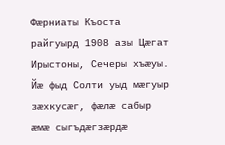Фæрниаты Къоста райгуырд 1908 азы Цæгат Ирыстоны, Сечеры хъæуы. Йæ фыд Солти уыд мæгуыр зæхкусæг, фæлæ сабыр æмæ сыгъдæгзæрдæ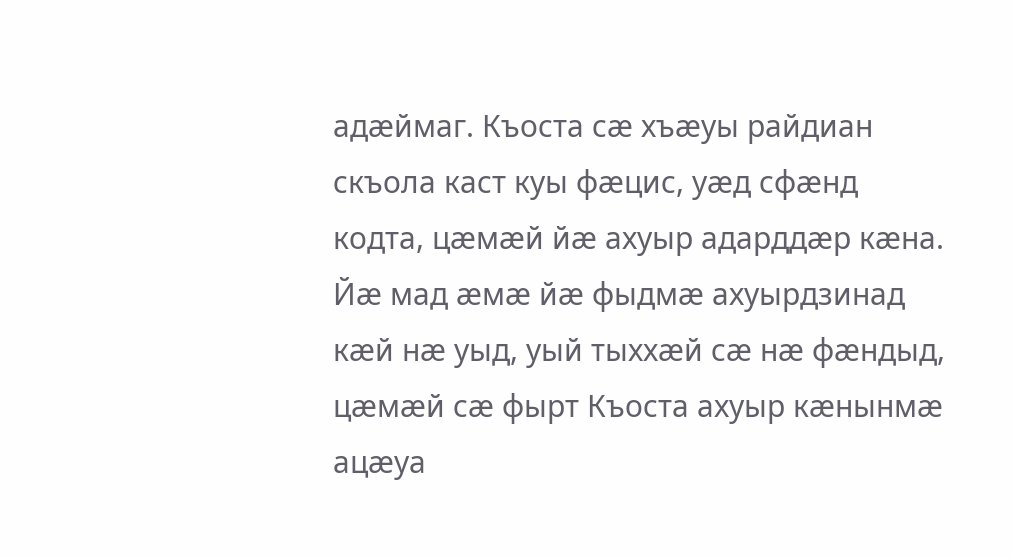адæймаг. Къоста сæ хъæуы райдиан скъола каст куы фæцис, уæд сфæнд кодта, цæмæй йæ ахуыр адарддæр кæна. Йæ мад æмæ йæ фыдмæ ахуырдзинад кæй нæ уыд, уый тыххæй сæ нæ фæндыд, цæмæй сæ фырт Къоста ахуыр кæнынмæ ацæуа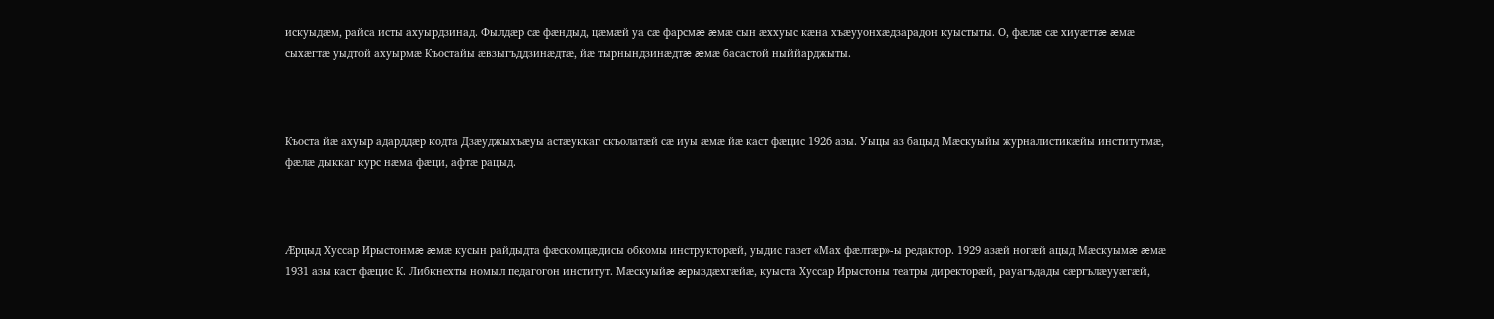искуыдæм, райса исты ахуырдзинад. Фылдæр сæ фæндыд, цæмæй уа сæ фарсмæ æмæ сын æххуыс кæна хъæууонхæдзарадон куыстыты. О, фæлæ сæ хиуæттæ æмæ сыхæгтæ уыдтой ахуырмæ Къостайы æвзыгъддзинæдтæ, йæ тырнындзинæдтæ æмæ басастой ныййарджыты.



Къоста йæ ахуыр адарддæр кодта Дзæуджыхъæуы астæуккаг скъолатæй сæ иуы æмæ йæ каст фæцис 1926 азы. Уыцы аз бацыд Мæскуыйы журналистикæйы институтмæ, фæлæ дыккаг курс нæма фæци, афтæ рацыд.



Æрцыд Хуссар Ирыстонмæ æмæ кусын райдыдта фæскомцæдисы обкомы инструкторæй, уыдис газет «Мах фæлтæр»-ы редактор. 1929 азæй ногæй ацыд Мæскуымæ æмæ 1931 азы каст фæцис К. Либкнехты номыл педагогон институт. Мæскуыйæ æрыздæхгæйæ, куыста Хуссар Ирыстоны театры директорæй, рауагъдады сæргълæууæгæй,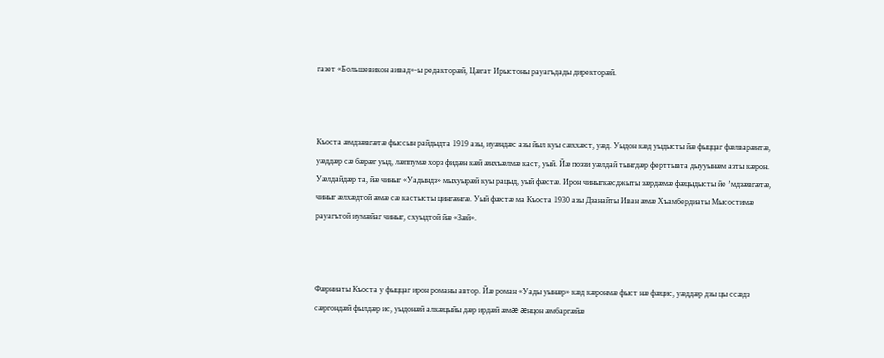газет «Большевикон аивад»-ы редакторæй, Цæгат Ирыстоны рауагъдады директорæй.



Къоста æмдзæвгæтæ фыссын райдыдта 1919 азы, иуæндæс азы йыл куы сæххæст, уæд. Уыдон кæд уыдысты йæ фыццаг фæлварæнтæ, уæддæр сæ бæрæг уыд, лæппумæ хорз фидæн кæй æнхъæлмæ каст, уый. Йæ поэзи уæлдай тынгдæр ферттывта дыууынæм азты кæрон. Уæлдайдæр та, йæ чиныг «Уадындз» мыхуырæй куы рацыд, уый фæстæ. Ирон чиныгкæсджыты зæрдæмæ фæцыдысты йе ʼмдзæвгæтæ, чиныг æлхæдтой æмæ сæ кастысты цингæнгæ. Уый фæстæ ма Къоста 1930 азы Дзанайты Иван æмæ Хъамбердиаты Мысостимæ рауагътой иумæйаг чиныг, схуыдтой йæ «Зæй».



Фæрниаты Къоста у фыццаг ирон романы автор. Йæ роман «Уады уынæр» кæд кæронмæ фыст нæ фæцис, уæддæр дзы цы ссæдз сæргондæй фылдæр ис, уыдонæй алкæцыйы дæр ирдæй æмæ æнцон æмбаргæйæ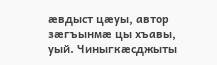æвдыст цæуы, автор зæгъынмæ цы хъавы, уый. Чиныгкæсджыты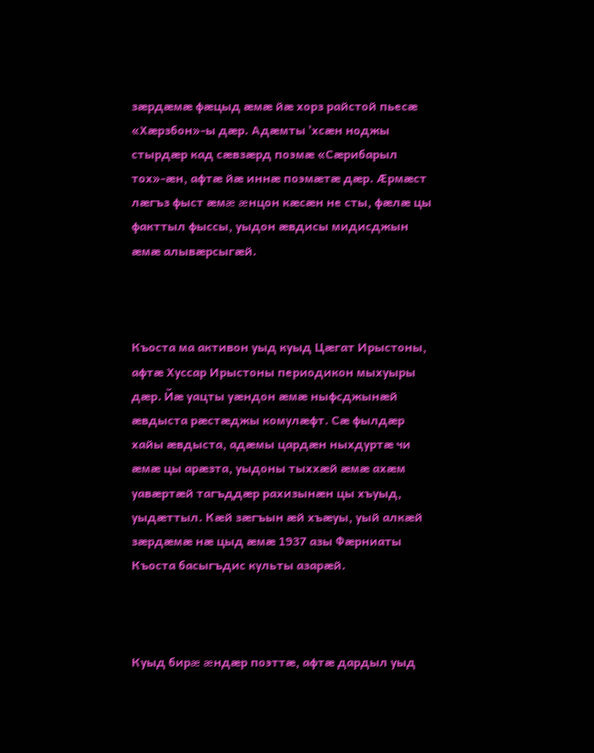зæрдæмæ фæцыд æмæ йæ хорз райстой пьесæ «Хæрзбон»-ы дæр. Адæмты ʼхсæн ноджы стырдæр кад сæвзæрд поэмæ «Сæрибарыл тох»-æн, афтæ йæ иннæ поэмæтæ дæр. Æрмæст лæгъз фыст æмæ æнцон кæсæн не сты, фæлæ цы факттыл фыссы, уыдон æвдисы мидисджын æмæ алывӕрсыгӕй.



Къоста ма активон уыд куыд Цæгат Ирыстоны, афтæ Хуссар Ирыстоны периодикон мыхуыры дæр. Йæ уацты уæндон æмæ ныфсджынæй æвдыста рæстæджы комулæфт. Сæ фылдæр хайы æвдыста, адæмы цардæн ныхдуртæ чи æмæ цы арæзта, уыдоны тыххæй æмæ ахæм уавæртæй тагъддæр рахизынæн цы хъуыд, уыдæттыл. Кæй зæгъын æй хъæуы, уый алкæй зæрдæмæ нæ цыд æмæ 1937 азы Фæрниаты Къоста басыгъдис культы азарæй.



Куыд бирæ æндæр поэттæ, афтæ дардыл уыд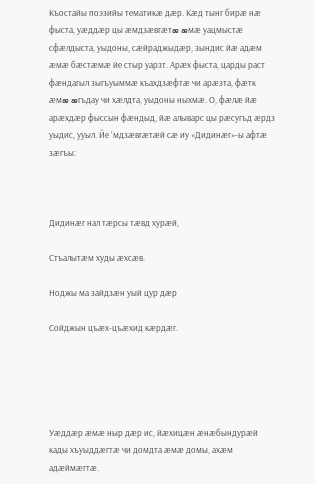Къостайы поэзийы тематикæ дæр. Кæд тынг бирæ нæ фыста, уæддæр цы æмдзæвгæтæ æмæ уацмыстæ сфæлдыста, уыдоны, сæйраджыдæр, зындис йæ адæм æмæ бæстæмæ йе стыр уарзт. Арæх фыста, царды раст фæндагыл зыгъуыммæ къахдзæфтæ чи арæзта, фæтк æмæ æгъдау чи хæлдта, уыдоны ныхмæ. О, фæлæ йæ арæхдæр фыссын фæндыд, йæ алыварс цы рæсугъд æрдз уыдис, ууыл. Йе ʼмдзæвгæтæй сæ иу «Дидинæг»-ы афтæ зæгъы:



Дидинæг нал тæрсы тæвд хурæй,

Стъалытæм худы æхсæв.

Ноджы ма зайдзæн уый цур дæр

Сойджын цъæх-цъæхид кæрдæг.





Уæддæр æмæ ныр дæр ис, йæхицæн æнæбындурæй кады хъуыддæгтæ чи домдта æмæ домы, ахæм адæймæгтæ.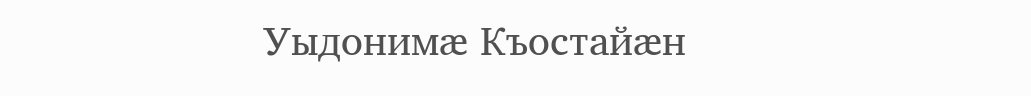Уыдонимæ Къостайæн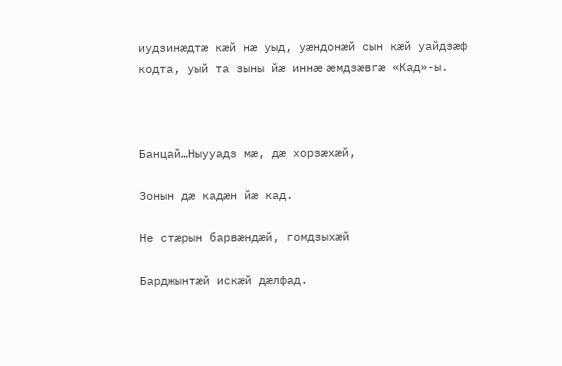иудзинæдтæ кæй нæ уыд, уæндонæй сын кæй уайдзæф кодта, уый та зыны йæ иннæ æмдзæвгæ «Кад»-ы.



Банцай…Ныууадз мæ, дæ хорзæхæй,

Зонын дæ кадæн йæ кад.

Не стæрын барвæндæй, гомдзыхæй

Барджынтæй искæй дæлфад.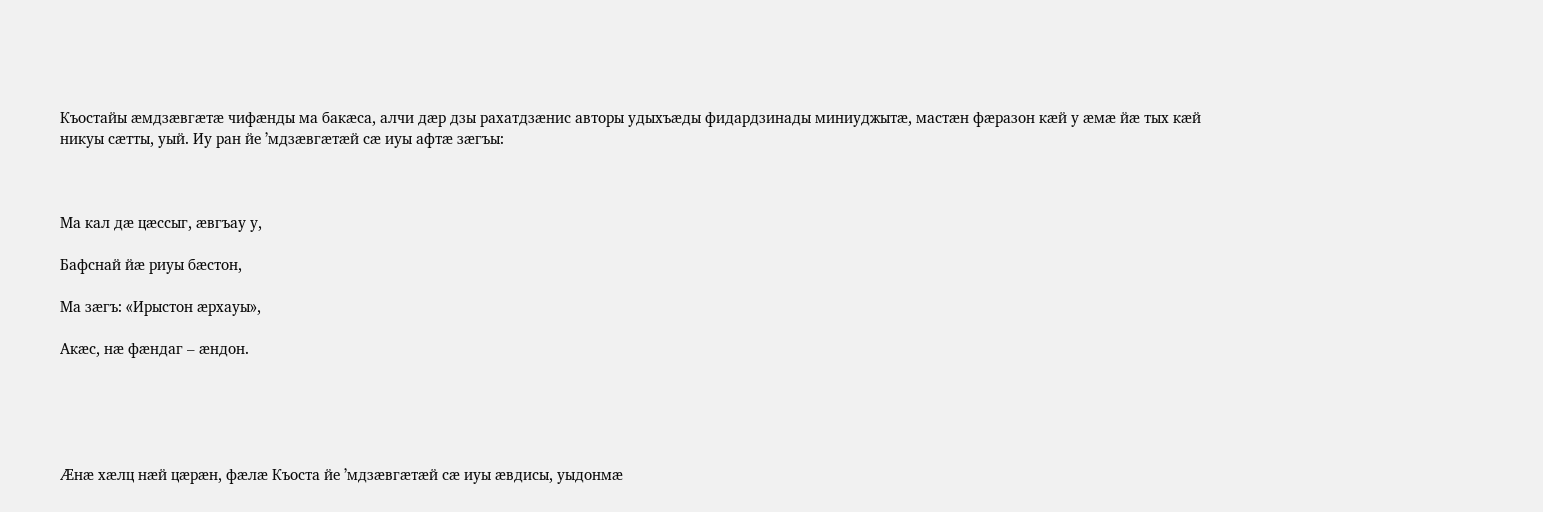Къостайы æмдзæвгæтæ чифæнды ма бакæса, алчи дæр дзы рахатдзæнис авторы удыхъæды фидардзинады миниуджытæ, мастæн фæразон кæй у æмæ йæ тых кæй никуы сæтты, уый. Иу ран йе ʼмдзæвгæтæй сæ иуы афтæ зæгъы:



Ма кал дæ цæссыг, æвгъау у,

Бафснай йæ риуы бæстон,

Ма зæгъ: «Ирыстон æрхауы»,

Акæс, нæ фæндаг – æндон.





Æнæ хæлц нæй цæрæн, фæлæ Къоста йе ʼмдзæвгæтæй сæ иуы æвдисы, уыдонмæ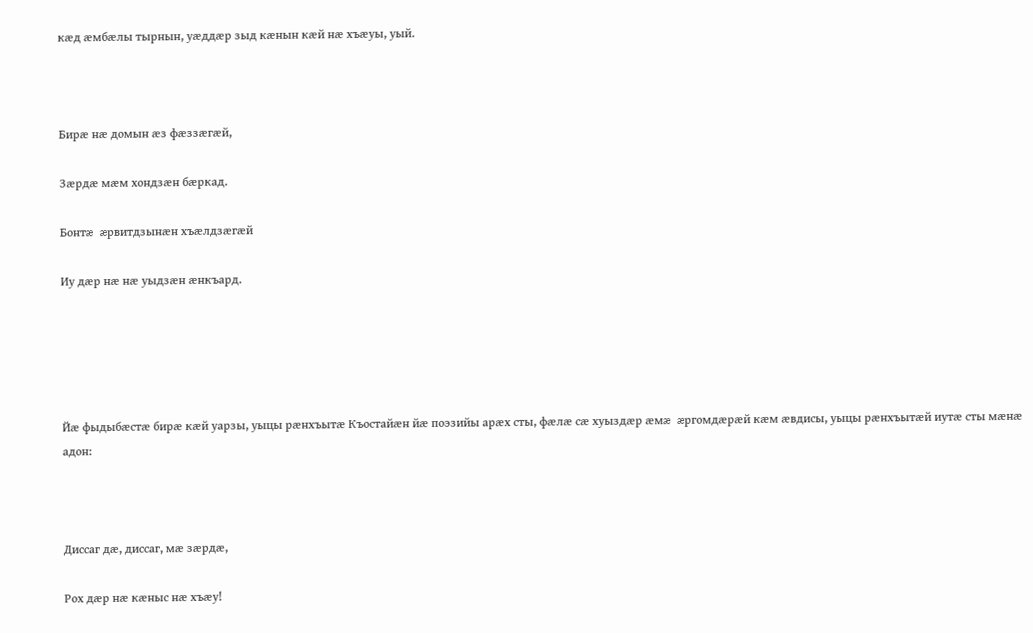кæд æмбæлы тырнын, уæддæр зыд кæнын кæй нæ хъæуы, уый.



Бирæ нæ домын æз фæззæгæй,

Зæрдæ мæм хондзæн бæркад.

Бонтæ æрвитдзынæн хъæлдзæгæй

Иу дæр нæ нæ уыдзæн æнкъард.





Йæ фыдыбæстæ бирæ кæй уарзы, уыцы рæнхъытæ Къостайæн йæ поэзийы арæх сты, фæлæ сæ хуыздæр æмæ æргомдæрæй кæм æвдисы, уыцы рæнхъытæй иутæ сты мæнæ адон:



Диссаг дæ, диссаг, мæ зæрдæ,

Рох дæр нæ кæныс нæ хъæу!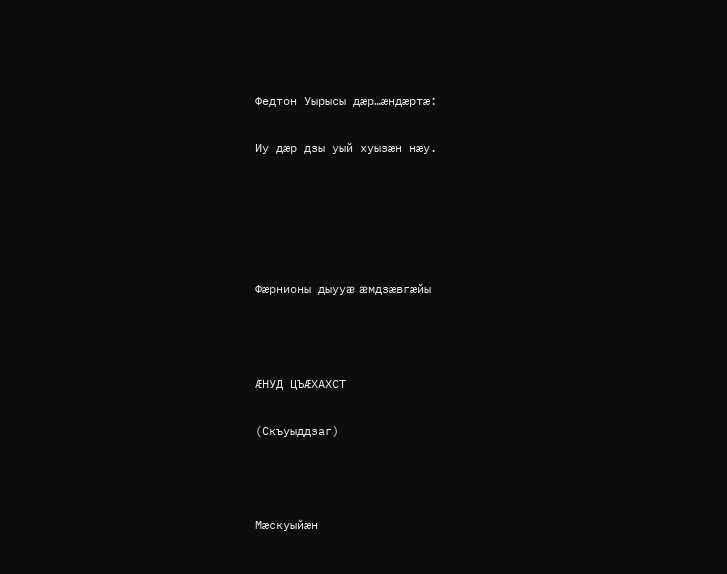Федтон Уырысы дæр…æндæртæ:

Иу дæр дзы уый хуызæн нæу.





Фæрнионы дыууæ æмдзæвгæйы



ÆНУД ЦЪÆХАХСТ

(Скъуыддзаг)



Мæскуыйæн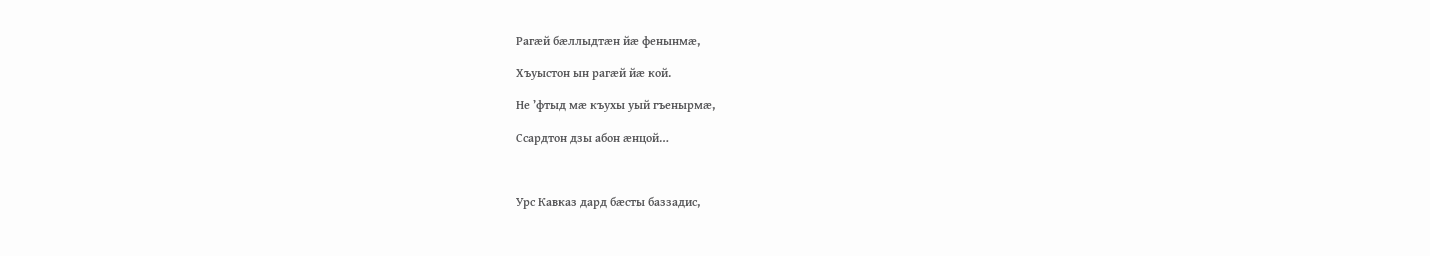Рагæй бæллыдтæн йæ фенынмæ,

Хъуыстон ын рагæй йæ кой.

Не ’фтыд мæ къухы уый гъенырмæ,

Ссардтон дзы абон æнцой…



Урс Кавказ дард бæсты баззадис,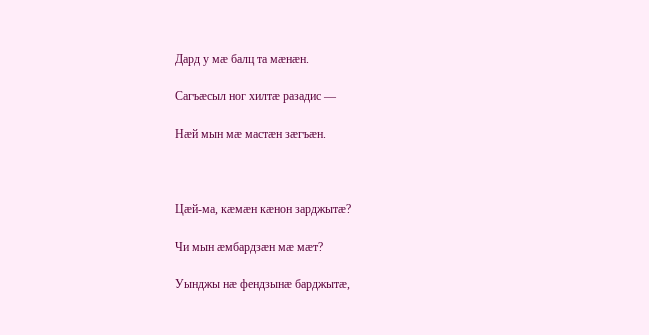Дард у мæ балц та мæнæн.

Сагъæсыл ног хилтæ разадис —

Нæй мын мæ мастæн зæгъæн.



Цæй-ма, кæмæн кæнон зарджытæ?

Чи мын æмбардзæн мæ мæт?

Уынджы нæ фендзынæ барджытæ,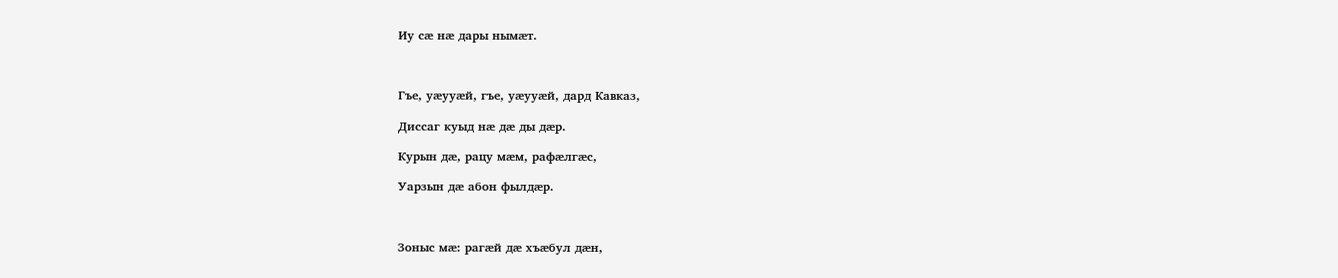Иу сæ нæ дары нымæт.



Гъе, уæууæй, гъе, уæууæй, дард Кавказ,

Диссаг куыд нæ дæ ды дæр.

Курын дæ, рацу мæм, рафæлгæс,

Уарзын дæ абон фылдæр.



Зоныс мæ: рагæй дæ хъæбул дæн,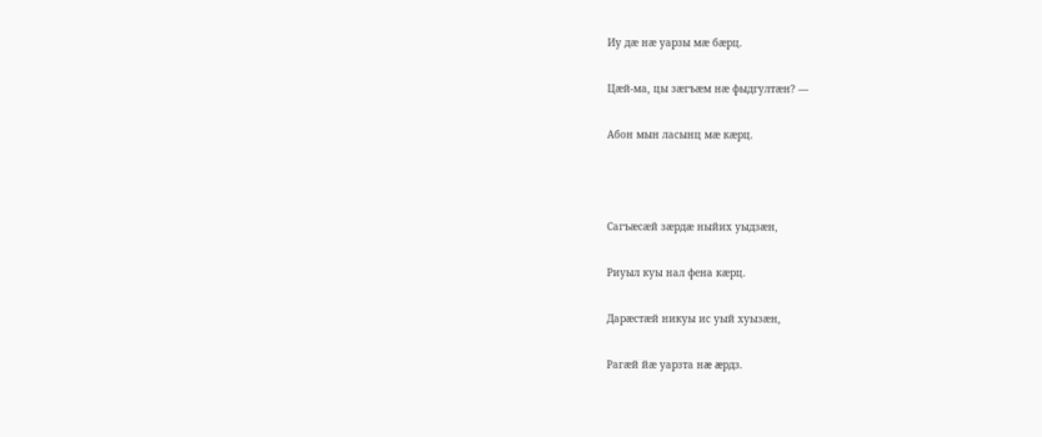Иу дæ нæ уарзы мæ бæрц.

Цæй-ма, цы зæгъæм нæ фыдгултæн? —

Абон мын ласынц мæ кæрц.



Сагъæсæй зæрдæ ныйих уыдзæн,

Риуыл куы нал фена кæрц.

Дарæстæй никуы ис уый хуызæн,

Рагæй йæ уарзта нæ æрдз.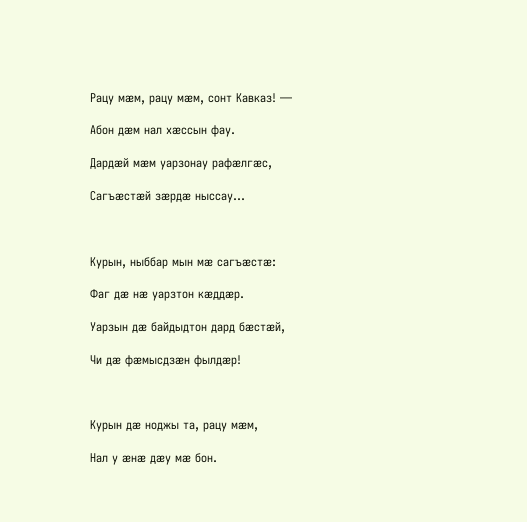Рацу мæм, рацу мæм, сонт Кавказ! —

Абон дæм нал хæссын фау.

Дардæй мæм уарзонау рафæлгæс,

Сагъæстæй зæрдæ ныссау…



Курын, ныббар мын мæ сагъæстæ:

Фаг дæ нæ уарзтон кæддæр.

Уарзын дæ байдыдтон дард бæстæй,

Чи дæ фæмысдзæн фылдæр!



Курын дæ ноджы та, рацу мæм,

Нал у æнæ дæу мæ бон.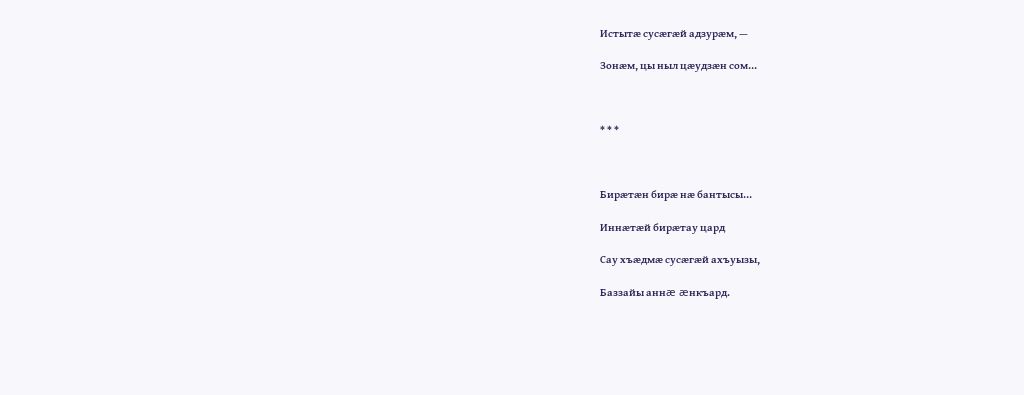Истытæ сусæгæй адзурæм, —

Зонæм, цы ныл цæудзæн сом…



* * *



Бирæтæн бирæ нæ бантысы…

Иннæтæй бирæтау цард

Сау хъæдмæ сусæгæй ахъуызы,

Баззайы аннæ æнкъард.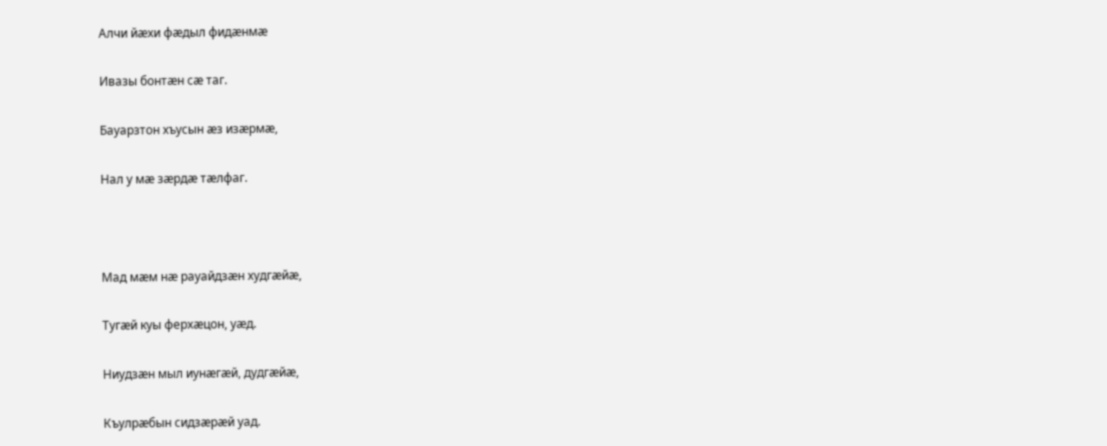Алчи йæхи фæдыл фидæнмæ

Ивазы бонтæн сæ таг.

Бауарзтон хъусын æз изæрмæ,

Нал у мæ зæрдæ тæлфаг.



Мад мæм нæ рауайдзæн худгæйæ,

Тугæй куы ферхæцон, уæд.

Ниудзæн мыл иунæгæй, дудгæйæ,

Къулрæбын сидзæрæй уад.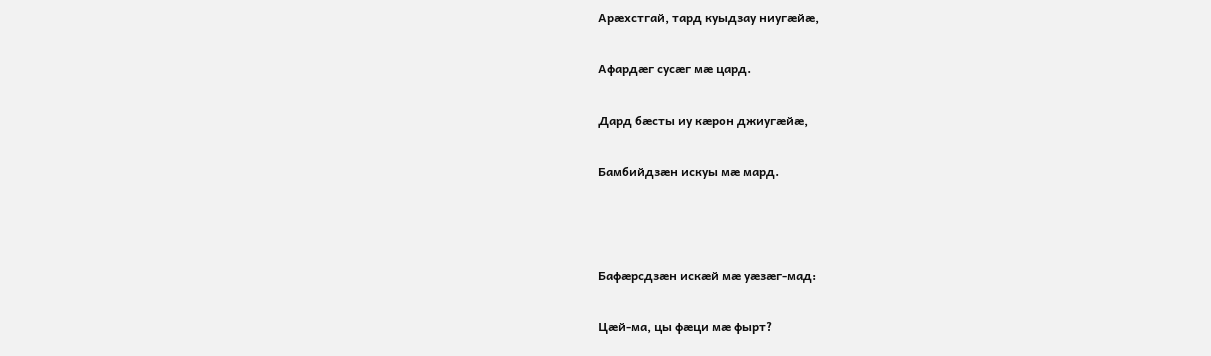Арæхстгай, тард куыдзау ниугæйæ,

Афардæг сусæг мæ цард.

Дард бæсты иу кæрон джиугæйæ,

Бамбийдзæн искуы мæ мард.



Бафæрсдзæн искæй мæ уæзæг-мад:

Цæй-ма, цы фæци мæ фырт?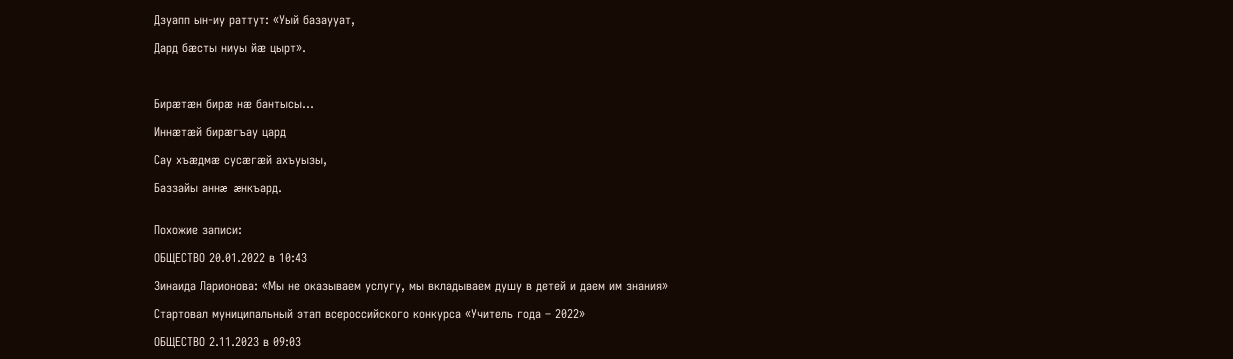Дзуапп ын-иу раттут: «Уый базаууат,

Дард бæсты ниуы йæ цырт».



Бирæтæн бирæ нæ бантысы…

Иннæтæй бирæгъау цард

Сау хъæдмæ сусæгæй ахъуызы,

Баззайы аннæ æнкъард.


Похожие записи:

ОБЩЕСТВО 20.01.2022 в 10:43

Зинаида Ларионова: «Мы не оказываем услугу, мы вкладываем душу в детей и даем им знания»

Стартовал муниципальный этап всероссийского конкурса «Учитель года – 2022»

ОБЩЕСТВО 2.11.2023 в 09:03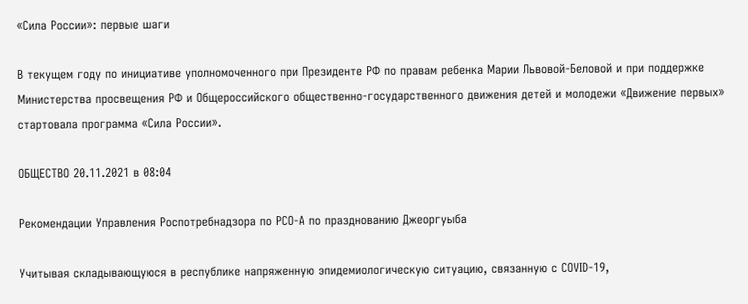«Сила России»: первые шаги

В текущем году по инициативе уполномоченного при Президенте РФ по правам ребенка Марии Львовой-Беловой и при поддержке Министерства просвещения РФ и Общероссийского общественно-государственного движения детей и молодежи «Движение первых» стартовала программа «Сила России».

ОБЩЕСТВО 20.11.2021 в 08:04

Рекомендации Управления Роспотребнадзора по РСО-А по празднованию Джеоргуыба

Учитывая складывающуюся в республике напряженную эпидемиологическую ситуацию, связанную с COVID-19,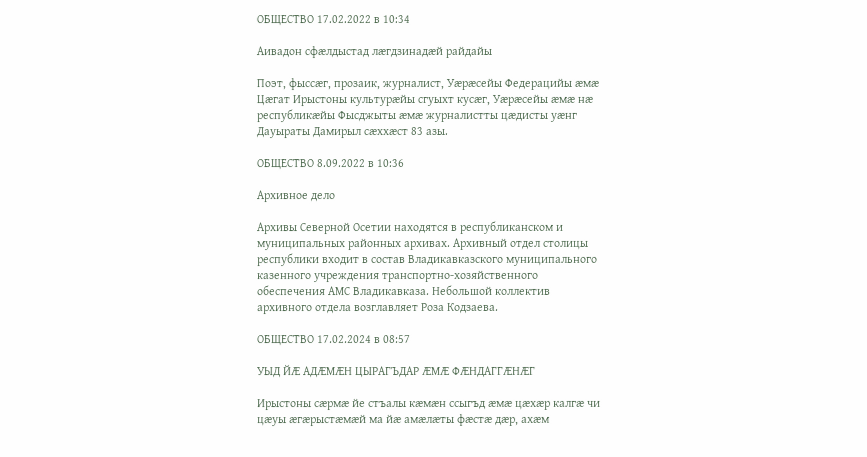ОБЩЕСТВО 17.02.2022 в 10:34

Аивадон сфæлдыстад лæгдзинадæй райдайы

Поэт, фыссæг, прозаик, журналист, Уæрæсейы Федерацийы æмæ Цæгат Ирыстоны культурæйы сгуыхт кусæг, Уæрæсейы æмæ нæ республикæйы Фысджыты æмæ журналистты цæдисты уæнг Дауыраты Дамирыл сæххæст 83 азы.

ОБЩЕСТВО 8.09.2022 в 10:36

Архивное дело

Архивы Северной Осетии находятся в республиканском и муниципальных районных архивах. Архивный отдел столицы республики входит в состав Владикавказского муниципального казенного учреждения транспортно-хозяйственного обеспечения АМС Владикавказа. Небольшой коллектив архивного отдела возглавляет Роза Кодзаева.

ОБЩЕСТВО 17.02.2024 в 08:57

УЫД ЙÆ АДÆМÆН ЦЫРАГЪДАР ÆМÆ ФÆНДАГГÆНÆГ

Ирыстоны сæрмæ йе стъалы кæмæн ссыгъд æмæ цæхæр калгæ чи цæуы æгæрыстæмæй ма йæ амæлæты фæстæ дæр, ахæм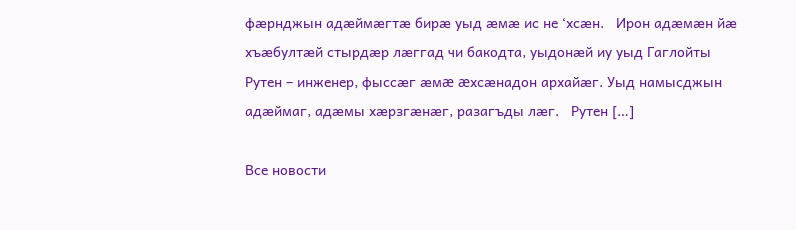фæрнджын адæймæгтæ бирæ уыд æмæ ис не ‘хсæн.   Ирон адæмæн йæ хъæбултæй стырдæр лæггад чи бакодта, уыдонæй иу уыд Гаглойты Рутен – инженер, фыссæг æмæ æхсæнадон архайæг. Уыд намысджын адæймаг, адæмы хæрзгæнæг, разагъды лæг.   Рутен […]

Все новости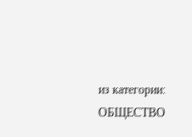из категории: ОБЩЕСТВО